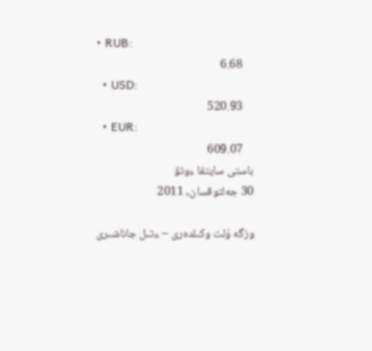• RUB:
    6.68
  • USD:
    520.93
  • EUR:
    609.07
باستى سايتقا ءوتۋ
30 جەلتوقسان, 2011

وزگە ۇلت وكىلدەرى – ءتىل جاناشىرى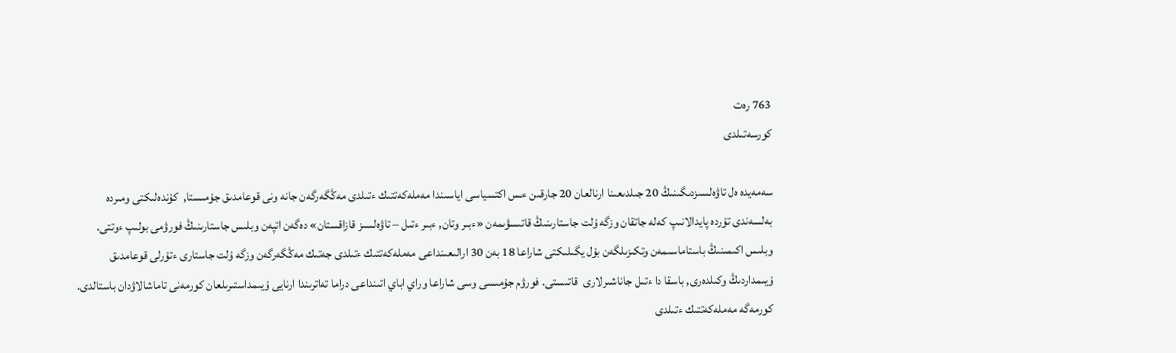763 رەت
كورسەتىلدى

سەمەيدە ەل تاۋەلسىزدىگىنىڭ 20 جىلدىعىنا ارنالعان 20 جارقىن ءىس اكتسياسى اياسىندا مەملەكەتتىك ءتىلدى مەڭگەرگەن جانە ونى قوعامدىق جۇمىستا,  كۇندەلىكتى ومىردە بەلسەندى تۇردە پايدالانىپ كەلە جاتقان وزگە ۇلت جاستارىنىڭ قاتىسۋىمەن «ءبىر وتان, ءبىر ءتىل – تاۋەلسىز قازاقستان» دەگەن اتپەن وبلىس جاستارىنىڭ فورۋمى بولىپ ءوتتى. وبلىس اكىمىنىڭ باستاماسىمەن وتكىزىلگەن بۇل يگىلىكتى شاراعا 18 بەن 30 ارالىعىنداعى مەملەكەتتىك ءتىلدى جەتىك مەڭگەرگەن وزگە ۇلت جاستارى ءتۇرلى قوعامدىق ۇيىمداردىڭ وكىلدەرى, باسقا دا ءتىل جاناشىرلارى  قاتىستى. فورۋم جۇمىسى وسى شاراعا وراي اباي اتىنداعى دراما تەاترىندا ارنايى ۇيىمداستىرىلعان كورمەنى تاماشالاۋدان باستالدى. كورمەگە مەملەكەتتىك ءتىلدى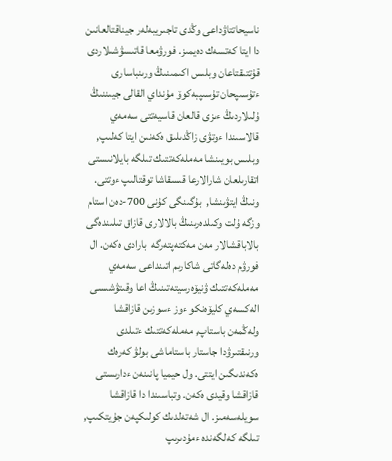ناسيحاتتاۋداعى وڭدى تاجىريبەلەر جيناقتالعانىن دا ايتا كەتسەك دەيمىز. فورۋمعا قاتىسۋشىلاردى قۇتتىقتاعان وبلىس اكىمىنىڭ ورىنباسارى ءتۇسىپحان تۇسىپبەكوۆ مۇنداي القالى جيىننىڭ ۇلىلاردىڭ ءىزى قالعان قاسيەتتى سەمەي قالاسىندا ءوتۋى زاڭدىلىق ەكەنىن ايتا كەلىپ, وبلىس بويىنشا مەملەكەتتىك تىلگە بايلانىستى اتقارىلعان شارالارعا قىسقاشا توقتالىپ ءوتتى. ونىڭ ايتۋىنشا,  بۇگىنگى كۇنى 700-دەن استام وزگە ۇلت وكىلدەرىنىڭ بالالارى قازاق تىلىندەگى بالاباقشالار مەن مەكتەپتەرگە  بارادى ەكەن. ال فورۋم دەلەگاتى شاكارىم اتىنداعى سەمەي مەملەكەتتىك ۋنيۆەرسيتەتىنىڭ اعا وقىتۋشىسى الەكسەي كليۆەنكو ءوز ءسوزىن قازاقشا ولەڭمەن باستاپ, مەملەكەتتىك ءتىلدى ورنىقتىرۋدا جاستار باستاماشى بولۋ كەرەك ەكەندىگىن ايتتى. ول حيميا پانىنەن ءدارىستى قازاقشا وقيدى ەكەن. وتباسىندا دا قازاقشا سويلەسەمىز. ال شەتەلدىك كولىكپەن جۇيتكىپ, تىلگە كەلگەندە ءمۇدىرىپ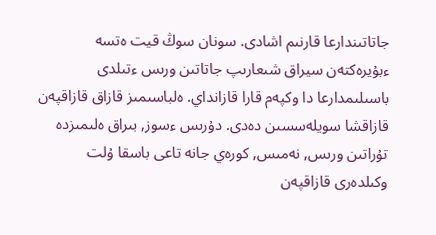جاتاتىندارعا قارنىم اشادى. سونان سوڭ قيت ەتسە ءبۇيرەكتەن سيراق شىعارىپ جاتاتىن ورىس ءتىلدى باسىلىمدارعا دا وكپەم قارا قازانداي. ەلباسىمىز قازاق قازاقپەن قازاقشا سويلەسسىن دەدى. دۇرىس ءسوز, بىراق ەلىمىزدە تۇراتىن ورىس, نەمىس, كورەي جانە تاعى باسقا ۇلت وكىلدەرى قازاقپەن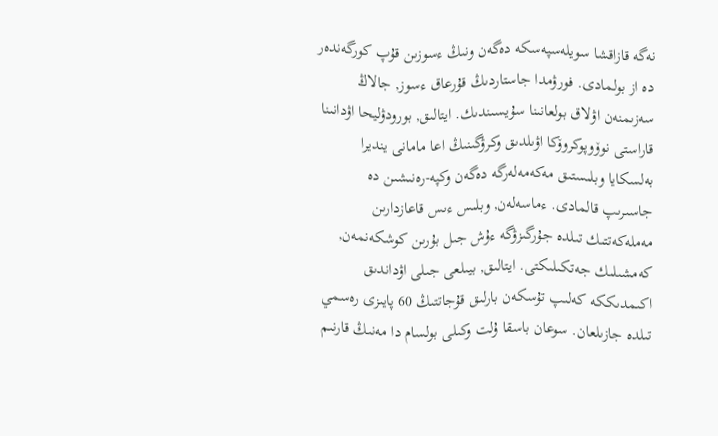نەگە قازاقشا سويلەسپەسكە دەگەن ونىڭ ءسوزىن قۇپ كورگەندەر دە از بولمادى. فورۋمدا جاستاردىڭ قۇرعاق ءسوز, جالاڭ سەزىمنەن اۋلاق بولعانىنا سۇيسىندىك. ايتالىق, بورودۋليحا اۋدانىنا قاراستى نوۆوپوكروۆكا اۋىلدىق وكرۋگىنىڭ اعا مامانى ينديرا بەلسكايا وبلىستىق مەكەمەلەرگە دەگەن وكپە-رەنىشىن دە جاسىرىپ قالمادى. ءماسەلەن, وبلىس ءىس قاعازدارىن مەملەكەتتىك تىلدە جۇرگىزۋگە ءۇش جىل بۇرىن كوشكەنمەن, كەمشىلىك جەتكىلىكتى. ايتالىق, بيىلعى جىلى اۋداندىق اكىمدىككە كەلىپ تۇسكەن بارلىق قۇجاتتىڭ 60 پايىزى رەسمي تىلدە جازىلعان. سوعان باسقا ۇلت وكىلى بولسام دا مەنىڭ قارنىم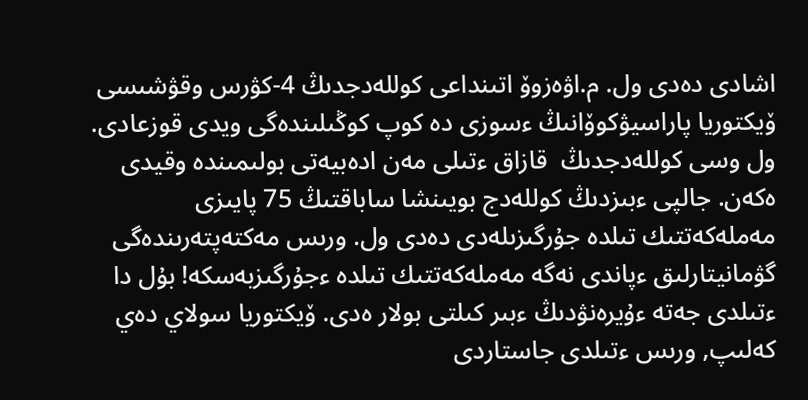اشادى دەدى ول. م.اۋەزوۆ اتىنداعى كوللەدجدىڭ 4-كۋرس وقۋشىسى ۆيكتوريا پاراسيۋكوۆانىڭ ءسوزى دە كوپ كوڭىلىندەگى ويدى قوزعادى. ول وسى كوللەدجدىڭ  قازاق ءتىلى مەن ادەبيەتى بولىمىندە وقيدى ەكەن. جالپى ءبىزدىڭ كوللەدج بويىنشا ساباقتىڭ 75 پايىزى مەملەكەتتىك تىلدە جۇرگىزىلەدى دەدى ول. ورىس مەكتەپتەرىندەگى گۋمانيتارلىق ءپاندى نەگە مەملەكەتتىك تىلدە ءجۇرگىزبەسكە! بۇل دا ءتىلدى جەتە ءۇيرەنۋدىڭ ءبىر كىلتى بولار ەدى. ۆيكتوريا سولاي دەي كەلىپ, ورىس ءتىلدى جاستاردى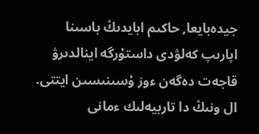جيدەبايعا, حاكىم ابايدىڭ باسىنا اپارىپ كەلۋدى داستۇرگە اينالدىرۋ قاجەت دەگەن ءوز ۇسىنىسىن ايتتى. ال ونىڭ دا تاربيەلىك ءمانى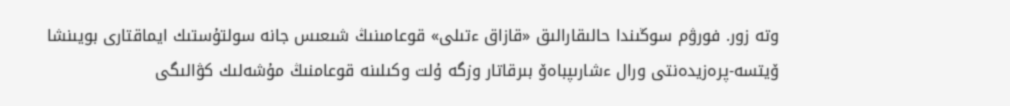وتە زور. فورۋم سوڭىندا حالىقارالىق «قازاق ءتىلى» قوعامىنىڭ شىعىس جانە سولتۇستىك ايماقتارى بويىنشا ۆيتسە-پرەزيدەنتى ورال ءشارىپباەۆ بىرقاتار وزگە ۇلت وكىلىنە قوعامنىڭ مۇشەلىك كۋالىگى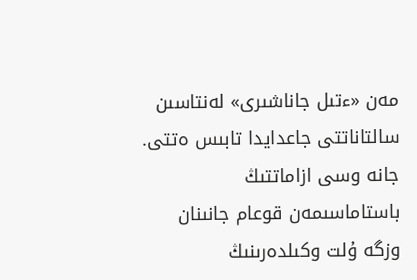مەن «ءتىل جاناشىرى» لەنتاسىن سالتاناتتى جاعدايدا تابىس ەتتى. جانە وسى ازاماتتىڭ باستاماسىمەن قوعام جانىنان وزگە ۇلت وكىلدەرىنىڭ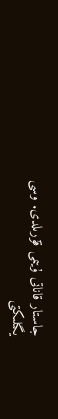جاستار قاناتى ۇيىمى قۇرىلدى. وسى يگىلىكتى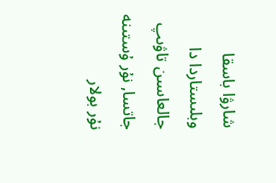شارۋا باسقا وبلىستاردا دا جالعاسىن تاۋىپ جاتسا, نۇر ۇستىنە نۇر بولار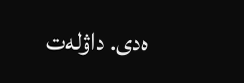ەدى. داۋلەت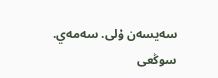سەيسەن ۇلى. سەمەي.
سوڭعى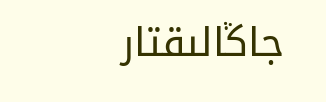جاڭالىقتار